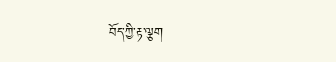བོད་ཀྱི་རྟ་ལྕག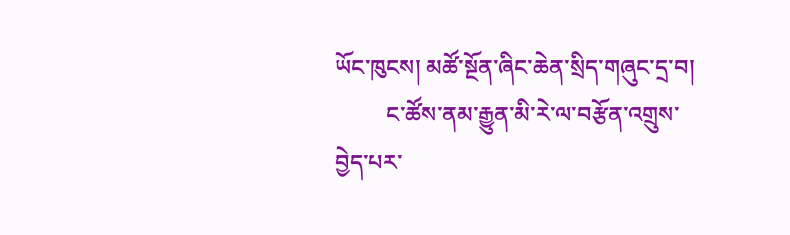ཡོང་ཁུངས། མཚོ་སྔོན་ཞིང་ཆེན་སྲིད་གཞུང་དྲ་བ།
         ང་ཚོས་ནམ་རྒྱུན་མི་རེ་ལ་བརྩོན་འགྲུས་བྱེད་པར་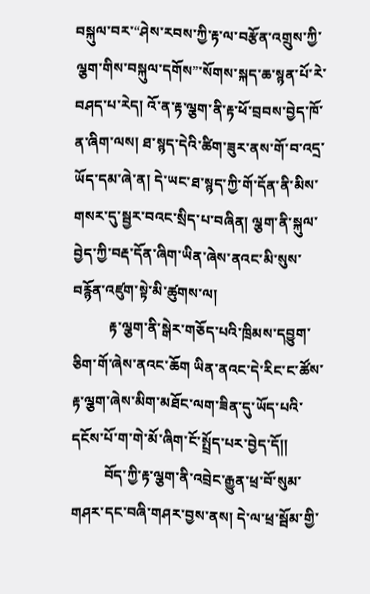བསྐུལ་བར་“ཤེས་རབས་ཀྱི་རྟ་ལ་བརྩོན་འགྲུས་ཀྱི་ལྕག་གིས་བསྐུལ་དགོས”་སོགས་སྐད་ཆ་སྙན་པོ་རེ་བཤད་པ་རེད། འོ་ན་རྟ་ལྕག་ནི་རྟ་ཕོ་བྲབས་བྱེད་ཁོ་ན་ཞིག་ལས། ཐ་སྙད་དེའི་ཚིག་ཟུར་ནས་གོ་བ་འདྲ་ཡོད་དམ་ཞེ་ན། དེ་ཡང་ཐ་སྙད་ཀྱི་གོ་དོན་ནི་མིས་གསར་དུ་སྦྱར་བའང་སྲིད་པ་བཞིན། ལྕག་ནི་སྐུལ་བྱེད་ཀྱི་བརྡ་དོན་ཞིག་ཡིན་ཞེས་ནའང་མི་སུས་བརྙོན་འཛུག་སྟེ་མི་ཚུགས་ལ།
          རྟ་ལྕག་ནི་སྒེར་གཅོད་པའི་ཁྲིམས་དབྱུག་ཅིག་གོ་ཞེས་ནའང་ཆོག ཡིན་ནའང་དེ་རིང་ང་ཚོས་རྟ་ལྕག་ཞེས་མིག་མཐོང་ལག་ཟིན་དུ་ཡོད་པའི་དངོས་པོ་ག་གེ་མོ་ཞིག་ངོ་སྤྲོད་པར་བྱེད་དོ།།
         བོད་ཀྱི་རྟ་ལྕག་ནི་འབྲེང་རྒྱུན་ཕྲ་བོ་སུམ་གཤར་དང་བཞི་གཤར་བྱས་ནས། དེ་ལ་ཕྲ་སྦོམ་གྱི་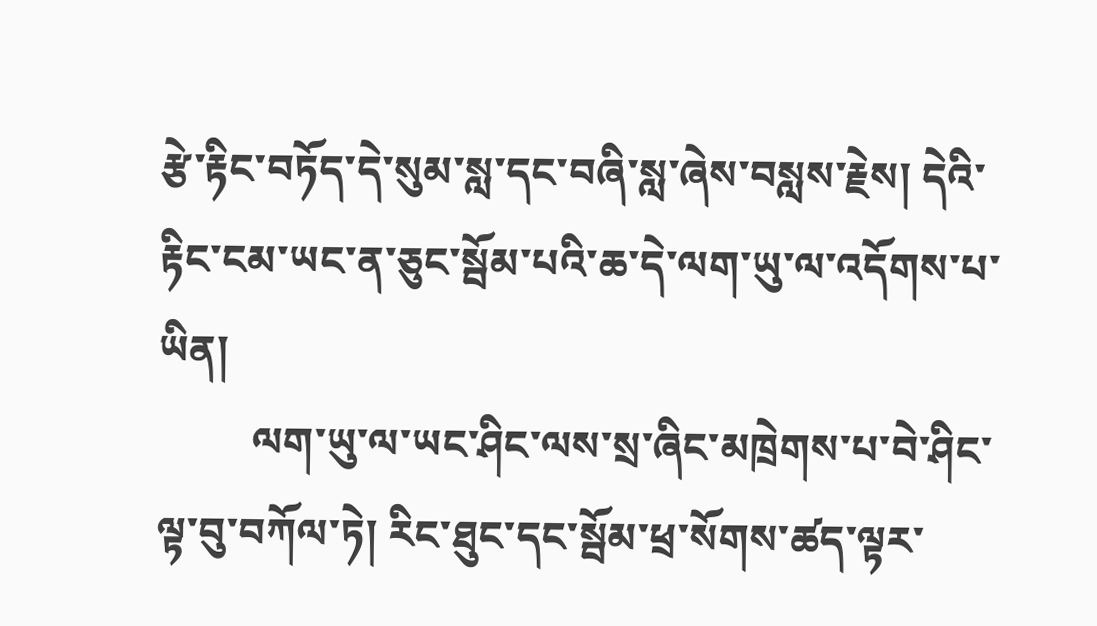རྩེ་རྟིང་བཏོད་དེ་སུམ་སླ་དང་བཞི་སླ་ཞེས་བསླས་རྗེས། དེའི་རྟིང་ངམ་ཡང་ན་ཅུང་སྦོམ་པའི་ཆ་དེ་ལག་ཡུ་ལ་འདོགས་པ་ཡིན།
         ལག་ཡུ་ལ་ཡང་ཤིང་ལས་སྲ་ཞིང་མཁྲེགས་པ་བེ་ཤིང་ལྟ་བུ་བཀོལ་ཏེ། རིང་ཐུང་དང་སྦོམ་ཕྲ་སོགས་ཚད་ལྟར་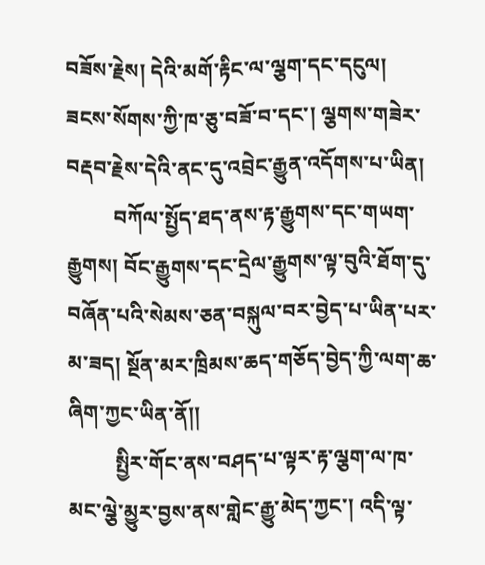བཟོས་རྗེས། དེའི་མགོ་རྟིང་ལ་ལྕག་དང་དངུལ། ཟངས་སོགས་ཀྱི་ཁ་ཅུ་བཟོ་བ་དང་། ལྕགས་གཟེར་བརྡབ་རྗེས་དེའི་ནང་དུ་འབྲེང་རྒྱུན་འདོགས་པ་ཡིན།
         བཀོལ་སྤྱོད་ཐད་ནས་རྟ་རྒྱུགས་དང་གཡག་རྒྱུགས། བོང་རྒྱུགས་དང་དྲེལ་རྒྱུགས་ལྟ་བུའི་ཐོག་དུ་བཞོན་པའི་སེམས་ཅན་བསྐུལ་བར་བྱེད་པ་ཡིན་པར་མ་ཟད། སྔོན་མར་ཁྲིམས་ཆད་གཅོད་བྱེད་ཀྱི་ལག་ཆ་ཞིག་ཀྱང་ཡིན་ནོ།།
         སྤྱིར་གོང་ནས་བཤད་པ་ལྟར་རྟ་ལྕག་ལ་ཁ་མང་ལྕེ་མྱུར་བྱས་ནས་གླེང་རྒྱུ་མེད་ཀྱང་། འདི་ལྟ་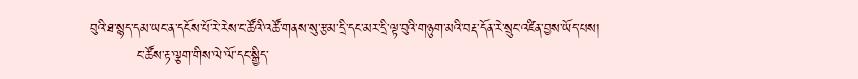བུའི་ཐ་སྙད་དམ་ཡང་ན་དངོས་པོ་རེ་རེས་ང་ཚོའི་འཚོ་གནས་སུ་རྩམ་དྲི་དང་མར་དྲི་ལྟ་བུའི་གཉུག་མའི་བརྡ་དོན་རེ་སྲུང་འཛིན་བྱས་ཡོད་པས།
          ང་ཚོས་རྟ་ལྕག་གིས་ལེ་ལོ་དང་སྒྱིད་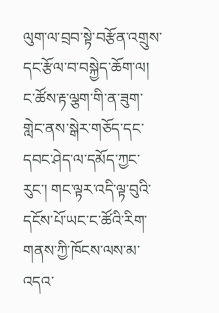ལུག་ལ་བྲབ་སྟེ་བརྩོན་འགྲུས་དང་རྩོལ་བ་བསྐྱེད་ཆོག་ལ། ང་ཚོས་རྟ་ལྕག་གི་ན་ཟུག་གླེང་ནས་སྒེར་གཅོད་དང་དབང་ཤེད་ལ་དམོད་ཀྱང་རུང་། གང་ལྟར་འདི་ལྟ་བུའི་དངོས་པོ་ཡང་ང་ཚོའི་རིག་གནས་ཀྱི་ཁོངས་ལས་མ་འདའ་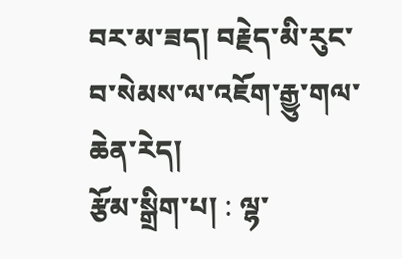བར་མ་ཟད། བརྗེད་མི་རུང་བ་སེམས་ལ་འཇོག་རྒྱུ་གལ་ཆེན་རེད།
རྩོམ་སྒྲིག་པ། : ལྷ་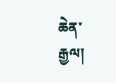ཆེན་རྒྱལ།